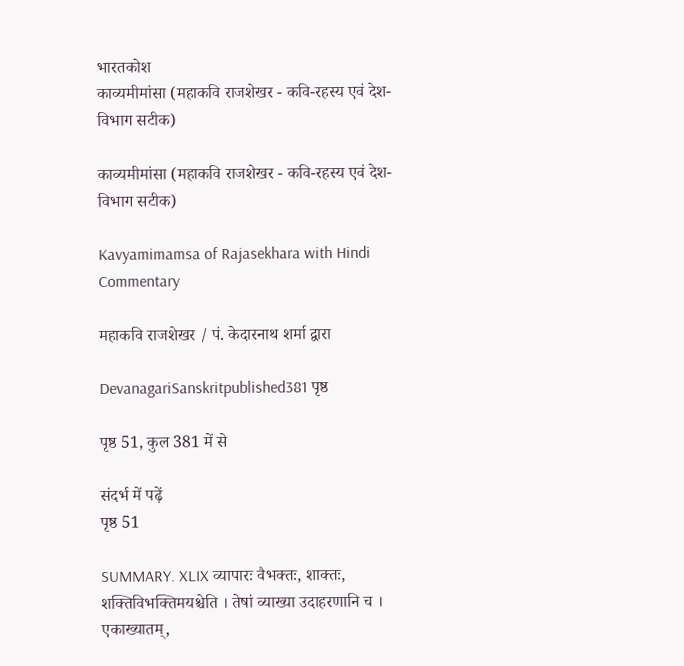भारतकोश
काव्यमीमांसा (महाकवि राजशेखर - कवि-रहस्य एवं देश-विभाग सटीक)

काव्यमीमांसा (महाकवि राजशेखर - कवि-रहस्य एवं देश-विभाग सटीक)

Kavyamimamsa of Rajasekhara with Hindi Commentary

महाकवि राजशेखर / पं. केदारनाथ शर्मा द्वारा

DevanagariSanskritpublished381 पृष्ठ

पृष्ठ 51, कुल 381 में से

संदर्भ में पढ़ें
पृष्ठ 51

SUMMARY. XLIX व्यापारः वैभक्तः, शाक्तः, शक्तिविभक्तिमयश्चेति । तेषां व्याख्या उदाहरणानि च । एकाख्यातम्,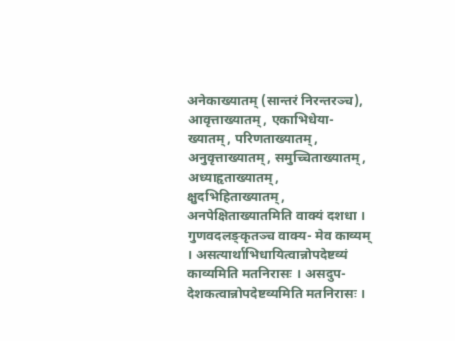अनेकाख्यातम् (सान्तरं निरन्तरञ्च), आवृत्ताख्यातम्, एकाभिधेया- ख्यातम्, परिणताख्यातम्, अनुवृत्ताख्यातम्, समुच्चिताख्यातम्, अध्याहृताख्यातम्, क्षुदभिहिताख्यातम्, अनपेक्षिताख्यातमिति वाक्यं दशधा । गुणवदलङ्कृतञ्च वाक्य- मेव काव्यम् । असत्यार्थाभिधायित्वान्नोपदेष्टव्यं काव्यमिति मतनिरासः । असदुप- देशकत्वान्नोपदेष्टव्यमिति मतनिरासः ।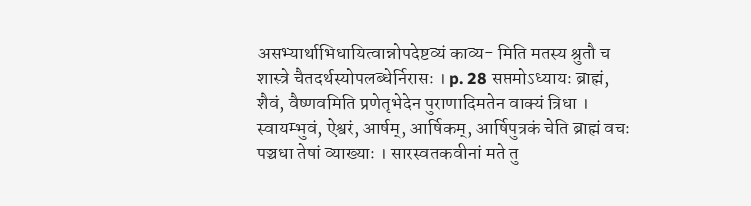असभ्यार्थाभिधायित्वान्नोपदेष्टव्यं काव्य- मिति मतस्य श्रुतौ च शास्त्रे चैतदर्थस्योपलब्धेर्निरासः । p. 28 सप्तमोऽध्यायः ब्राह्मं, शैवं, वैष्णवमिति प्रणेतृभेदेन पुराणादिमतेन वाक्यं त्रिधा । स्वायम्भुवं, ऐश्वरं, आर्षम्, आर्षिकम्, आर्षिपुत्रकं चेति ब्राह्मं वचः पञ्चधा तेषां व्याख्याः । सारस्वतकवीनां मते तु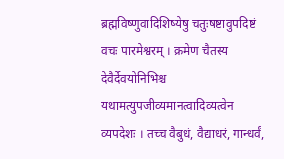ब्रह्मविष्णुवादिशिष्येषु चतुःषष्टावुपदिष्टं वचः पारमेश्वरम् । क्रमेण चैतस्य देवैर्देवयोनिभिश्च यथामत्युपजीव्यमानत्वादिव्यत्वेन व्यपदेशः । तच्च वैबुधं, वैद्याधरं, गान्धर्वं,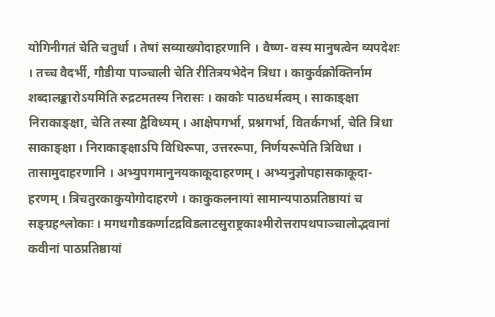योगिनीगतं चेति चतुर्धा । तेषां सव्याख्योदाहरणानि । वैष्ण- वस्य मानुषत्वेन व्यपदेशः । तच्च वैदर्भी, गौडीया पाञ्चाली चेति रीतित्रयभेदेन त्रिधा । काकुर्वक्रोक्तिर्नाम शब्दालङ्कारोऽयमिति रुद्रटमतस्य निरासः । काकोः पाठधर्मत्वम् । साकाङ्क्षा निराकाङ्क्षा, चेति तस्या द्वैविध्यम् । आक्षेपगर्भा, प्रश्नगर्भा, वितर्कगर्भा, चेति त्रिधा साकाङ्क्षा । निराकाङ्क्षाऽपि विधिरूपा, उत्तररूपा, निर्णयरूपेति त्रिविधा । तासामुदाहरणानि । अभ्युपगमानुनयकाकूदाहरणम् । अभ्यनुज्ञोपहासकाकूदा- हरणम् । त्रिचतुरकाकुयोगोदाहरणे । काकुकलनायां सामान्यपाठप्रतिष्ठायां च सङ्ग्रहश्लोकाः । मगधगौडकर्णाटद्रविडलाटसुराष्ट्रकाश्मीरोत्तरापथपाञ्चालोद्भवानां कवीनां पाठप्रतिष्ठायां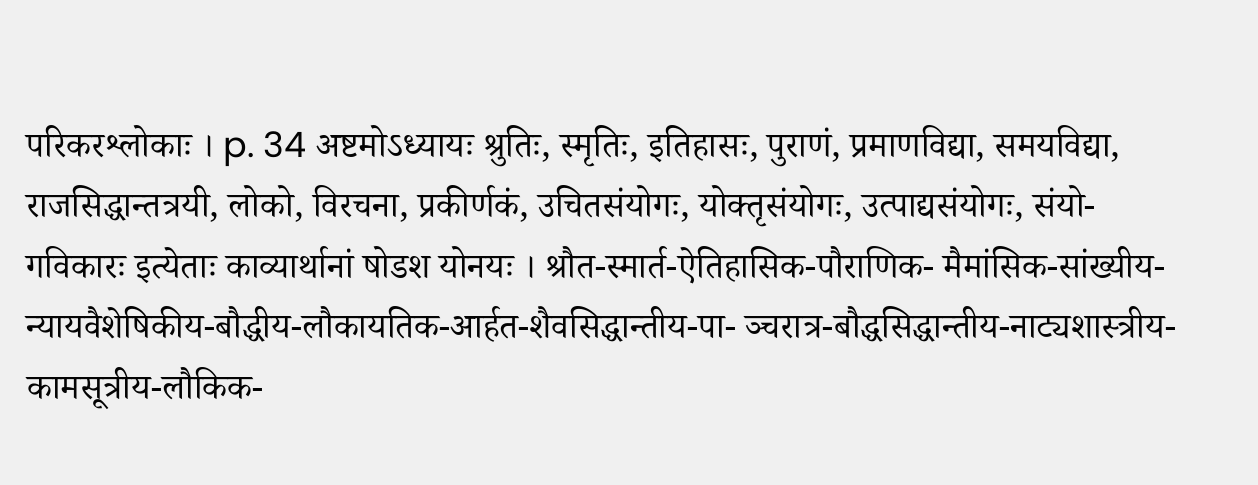परिकरश्लोकाः । p. 34 अष्टमोऽध्यायः श्रुतिः, स्मृतिः, इतिहासः, पुराणं, प्रमाणविद्या, समयविद्या, राजसिद्धान्तत्रयी, लोको, विरचना, प्रकीर्णकं, उचितसंयोगः, योक्तृसंयोगः, उत्पाद्यसंयोगः, संयो- गविकारः इत्येताः काव्यार्थानां षोडश योनयः । श्रौत-स्मार्त-ऐतिहासिक-पौराणिक- मैमांसिक-सांख्यीय-न्यायवैशेषिकीय-बौद्धीय-लौकायतिक-आर्हत-शैवसिद्धान्तीय-पा- ञ्चरात्र-बौद्धसिद्धान्तीय-नाट्यशास्त्रीय-कामसूत्रीय-लौकिक-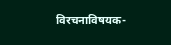विरचनाविषयक-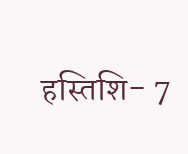हस्तिशि- 7